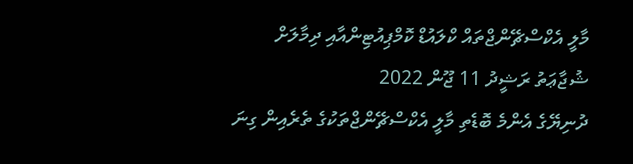މާލީ އެކްސްޗޭންޖްތައް ކްލައުޑް ކޮމްޕިއުޓިންއާއި ދިމާލަށް
ޝުޖާޢަތު ރަޝީދު 11 ޖޫން 2022
ދުނިޔޭގެ އެންމެ ބޮޑެތި މާލީ އެކްސްޗޭންޖްތަކުގެ ތެރެއިން ގިނަ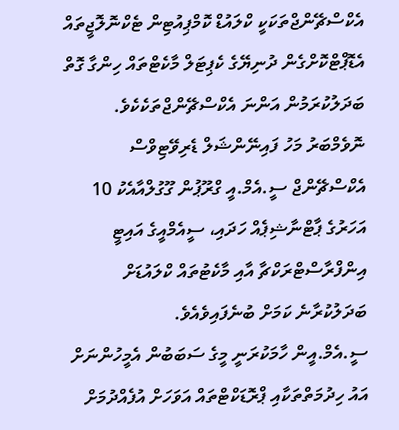އެކްސްޗޭންޖްތަކަކީ ކްލައުޑް ކޮމްޕިއުޓިން ޓެކްނޮލޮޖީތައް އެޑޮޕްޓްކޮށްގެން ދުނިޔޭގެ ކެޕިޓަލް މާކެޓްތައް ހިންގާ ގޮތް ބަދަލުކުރަމުން އަންނަ އެކްސްޗޭންޖްތަކެކެވެ.
ނޮވެމްބަރު މަހު ފައިނޭންޝަލް ޑެރިވޭޓިވްސް އެކްސްޗޭންޖް ސީ.އެމް.އީ ގްރޫޕުން ގޫގުލްއާއެކު 10 އަހަރުގެ ޕާޓްނާޝިޕެއް ހަދައި، ސީއެމްއީގެ އައިޓީ އިންފްރާސްޓްރަކްޗާ އާއި މާކެޓުތައް ކްލައުޑަށް ބަދަލުކުރާނެ ކަމަށް ބުނެފައިވެއެވެ.
ސީ.އެމް.އީން ހާމަކުރަނީ މީގެ ސަބަބުން އެމީހުންނަށް އައު ހިދުމަތްތަކާއި ޕްރޮޑަކްޓްތައް އަވަހަށް އުފެއްދުމަށް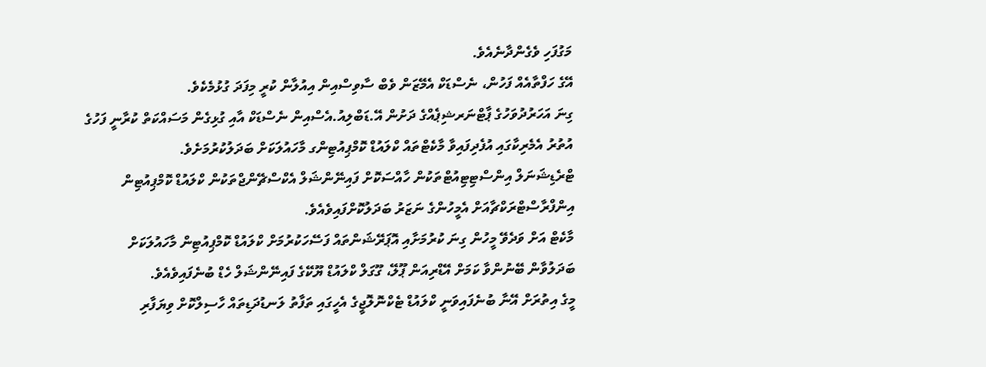މަގުފަހި ވެގެންދާނެއެވެ.
އޭގެ ހަފްތާއެއް ފަހުން، ނެސްޑަކް އެމޭޒަން ވެބް ސާވިސްއިން އިއުލާން ކުރީ މިފަދަ ގުޅުމެކެވެ.
ގިނަ އަހަރުދުވަހުގެ ޕާޓްނަރޝިޕެއްގެ ދަށުން އޭ.ޑަބްލިއު.އެސްއިން ނެސްޑަކް އާއި ގުޅިގެން މަސައްކަތް ކުރާނީ ފަހުގެ އުތުރު އެމެރިކާގައި އުފެދިފައިވާ މާކެޓްތައް ކްލައުޑް ކޮމްޕިއުޓިންގ މާހައުލަކަށް ބަދަލުކުރުމަށެވެ.
ޓްރެޑިޝަނަލް އިންސްޓިޓިއުޓްތަކުން ހާއްސަކޮށް ފައިނޭންޝަލް އެކްސްޗޭންޖްތަކުން ކްލައުޑް ކޮމްޕިއުޓިން އިންފްރާސްޓްރަކްޗާއަށް އެމީހުންގެ ނަޒަރު ބަދަލުކޮށްފައިވެއެވެ.
މާކެޓް އަށް ވަދެވޭ މީހުން ގިނަ ކުރުމަށާއި އޮޕަރޭޝަންތައް ފަސޭހަކުރުމަށް ކްލައުޑް ކޮމްޕިއުޓިން މާހައުލަކަށް ބަދަލުވާން ބޭނުންވާ ކަމަށް އޭޑްރިއަން ޕޫލޭ، ގޫގަލް ކްލައުޑް ޔޫކޭގެ ފައިނޭންޝަލް ހެޑް ބުނެފައިވެއެވެ.
މީގެ އިތުރަށް އޭނާ ބުނެފައިވަނީ ކްލައުޑް ޓެކްނޮލޮޖީގެ އެހީގައި ތަފާތު ލަނޑުދަޑިތައް ހާސިލްކޮށް ވިޔަފާރި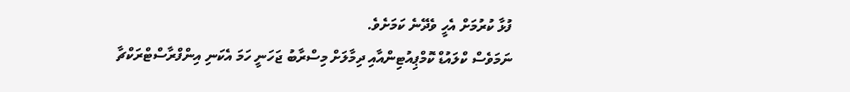ފުޅާ ކުރުމަށް އެހީ ވެދޭނެ ކަމަށެވެ.
ނަމަވެސް ކްލައުޑް ކޮމްޕިއުޓިންއާއި ދިމާލަށް މިސްރާބު ޖަހަނީ ހަމަ އެކަނި އިންފްރާސްޓްރަކްޗާ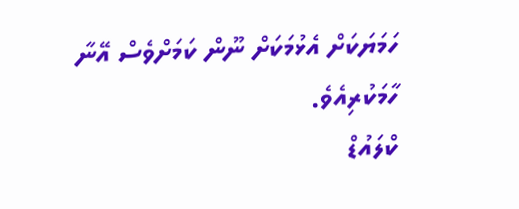ހަމަޔަކަށް އެޅުމަކަށް ނޫން ކަމަށްވެސް އޭނާ ހާމަކުރިއެވެ.
ކްލައުޑް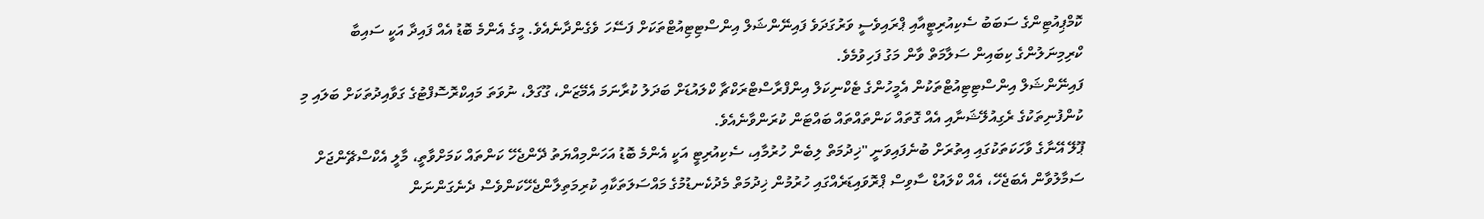ކޮމްޕިއުޓިންގެ ސަބަބު ސެކިއުރިޓީއާއި ޕްރައިވެސީ ވަރުގަދަވެ ފައިނޭންޝަލް އިންސްޓިޓިއުޓްތަކަށް ފަސޭހަ ވެގެންދާނެއެވެ. މީގެ އެންމެ ބޮޑު އެއް ފައިދާ އަކީ ސައިބާ ކްރިމިނަލުންގެ ކިބައިން ސަލާމަތް ވާން މަގު ފަހިވުމެވެ.
ފައިނޭންޝަލް އިންސްޓިޓިއުޓްތަކުން އެމީހުންގެ ޓެކްނިކަލް އިންފްރާސްޓްރަކްޗާ ކްލައުޑަށް ބަދަލު ކުރާނަމަ އެމޭޒަން، ގޫގަލް، ނުވަތަ މައިކްރޮސޮފްޓުގެ ގަވާއިދުތަކަށް ބަލައި މި ކުންފުނިތަކުގެ ރެގިއުލޭޝަނާއި އެއް ގޮތައް ކަންތައްތައް ބައްޓަން ކުރަންވާނެއެވެ.
ޕޫލޭ އޭނާގެ ވާހަކަތަކުގައި އިތުރަށް ބުނެފައިވަނީ "ޚިދުމަތް ލިބެން ހުރުމާއި، ސެކިއުރިޓީ އަކީ އެންމެ ބޮޑު އަހަންމިއްޔަތު ދޭންޖެހޭ ކަންތައް ކަމަށްވާތީ، މާލީ އެކްސްޗޭންޖަށް ސަމާލުވާން އެބަޖެހޭ، އެއް ކްލައުޑް ސާވިސް ޕްރޮވައިޑަރެއްގައި ހުރުމުން ޚިދުމަތް މެދުކެނޑުމުގެ މައްސަލަތަކާއި ކުރިމަތިލާންޖެހޭކަންވެސް ދެނެގަންނަން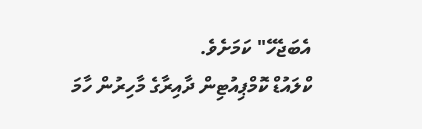އެބަޖެހޭ" ކަމަށެވެ.
ކްލައުޑް ކޮމްޕިއުޓިން ދާއިރާގެ މާހިރުން ހާމަ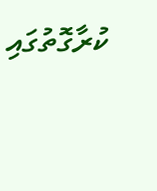ކުރާގޮތުގައި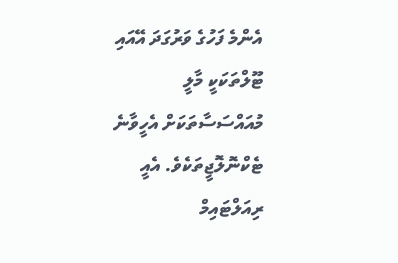އެންމެ ފަހުގެ ވަރުގަދަ އޭއައި ޓޫލްތަކަކީ މާލީ މުއައްސަސާތަކަށް އެހީވާނެ ޓެކްނޮލޮޖީތަކެވެ. އެއީ ރިއަލްޓައިމް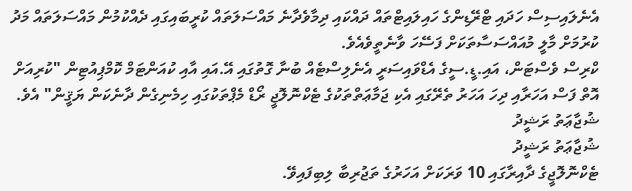އެނެލައިސިސް ހަދައި ޓްރޭޑިންގެ ހައިލައިޓްތައް ދައްކައި ދިމާވެދާނެ މައްސަލަތައް ކުރީބައިގައި ދެއްކުމުން މައްސަލަތައް މަދު ކުރުމަށް މާލީ މުއައްސަސާތަކަށް ފަސޭހަ ވާނެތީވެއެވެ.
ކްރިސް ވެސްޓަން، އައި.ޑީ.ސީގެ އެޑްވައިސަރީ އެނެލިސްޓެއް ބުނާ ގޮތުގައި އޭ.އައި އާއި ކުއަންޓަމް ކޮމްޕިއުޓިން "ކުރިއަށް އޮތް ފަސް އަހަރާއި ދިހަ އަހަރު ތެރޭގައި އެކި ޖަމާޢަތްތަކުގެ ޓެކްނޮލޮޖީ ރޯޑް މެޕްތަކުގައި ހިމެނިގެން ދާނެކަން ޔަޤީން" އެވެ.
ޝުޖާޢަތު ރަޝީދު
ޝުޖާޢަތު ރަޝީދު
ޓެކްނޮލޮޖީގެ ދާއިރާގައި 10 ވަރަކަށް އަހަރުގެ ތަޖުރިބާ ލިބިފައިވޭ.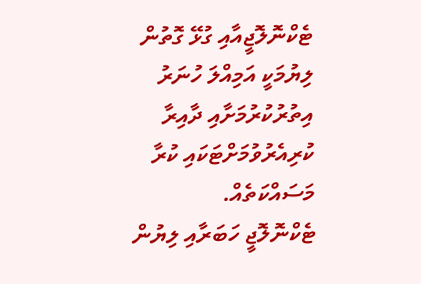ޓެކްނޮލޮޖީއާއި ގުޅޭ ގޮތުން ލިޔުމަކީ އަމިއްލަ ހުނަރު އިތުރުކުރުމަށާއި ދާއިރާ ކުރިއެރުވުމަށްޓަކައި ކުރާ މަސައްކަތެއް.
ޓެކްނޮލޮޖީ ހަބަރާއި ލިޔުން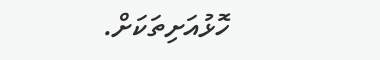ހޮޅުއަށިތަކަށް.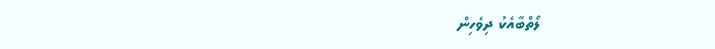ލޯތްބާއެކު ދިވެހިން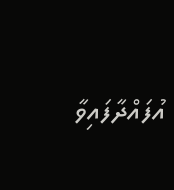އުފައްދާފައިވާ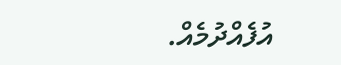އުފެއްދުމެއް.